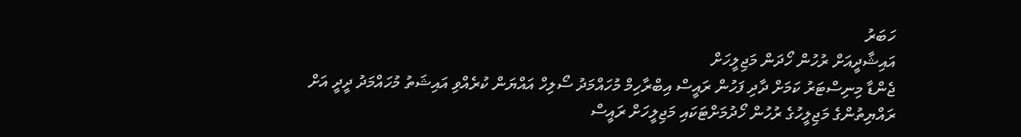ހަބަރު
އައިޝާދީއަށް ރުހުން ހޯދަން މަޖިލީހަށް
ޖެންޑާ މިނިސްޓަރު ކަމަށް ދާދި ފަހުން ރައީސް އިބްރާހިމް މުހައްމަދު ސޯލިހް އައްޔަން ކުރެއްވި އައިޝަތު މުހައްމަދު ދީދީ އަށް ރައްޔިތުންގެ މަޖިލީހުގެ ރުހުން ހޯދުމަށްޓަކައި މަޖިލީހަށް ރައީސް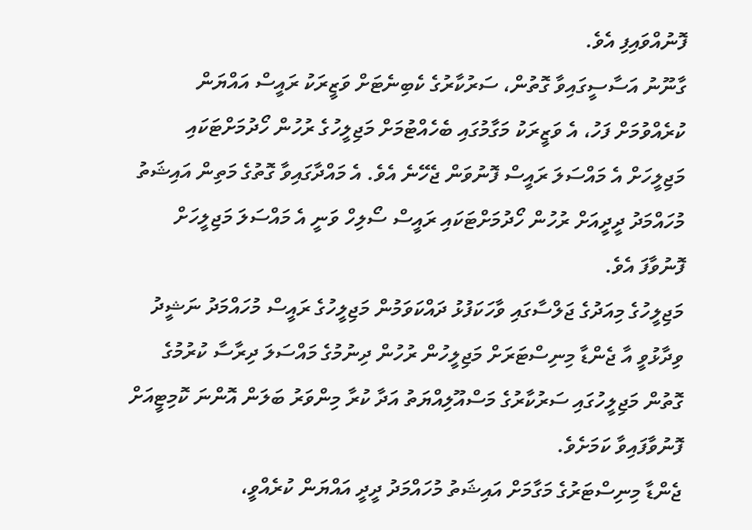ފޮނުއްވައިފި އެވެ.
ގާނޫނު އަސާސީގައިވާ ގޮތުން، ސަރުކާރުގެ ކެބިނެޓަށް ވަޒީރަކު ރައީސް އައްޔަން ކުރެއްވުމަށް ފަހު، އެ ވަޒީރަކު މަގާމުގައި ބެހެއްޓުމަށް މަޖިލީހުގެ ރުހުން ހޯދުމަށްޓަކައި މަޖިލީހަށް އެ މައްސަލަ ރައީސް ފޮނުވަން ޖެހޭނެ އެވެ. އެ މައްދާގައިވާ ގޮތުގެ މަތިން އައިޝަތު މުހައްމަދު ދީދީއަށް ރުހުން ހޯދުމަށްޓަކައި ރައީސް ސޯލިހް ވަނީ އެ މައްސަލަ މަޖިލީހަށް ފޮނުވާފަ އެވެ.
މަޖިލީހުގެ މިއަދުގެ ޖަލްސާގައި ވާހަކަފުޅު ދައްކަވަމުން މަޖިލީހުގެ ރައީސް މުހައްމަދު ނަޝީދު ވިދާޅުވީ އާ ޖެންޑާ މިނިސްޓަރަށް މަޖިލީހުން ރުހުން ދިނުމުގެ މައްސަލަ ދިރާސާ ކުރުމުގެ ގޮތުން މަޖިލީހުގައި ސަރުކާރުގެ މަސްއޫލިއްޔަތު އަދާ ކުރާ މިންވަރު ބަލަން އޮންނަ ކޮމިޓީއަށް ފޮނުވާފައިވާ ކަމަށެވެ.
ޖެންޑާ މިނިސްޓަރުގެ މަގާމަށް އައިޝަތު މުހައްމަދު ދީދީ އައްޔަން ކުރެއްވީ،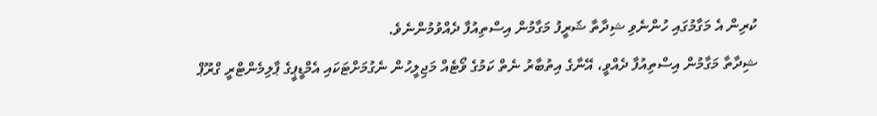ކުރިން އެ މަގާމުގައި ހުންނެވި ޝިދާތާ ޝަރީފު މަގާމުން އިސްތިއުފާ ދެއްވުމުންނެވެ.
ޝިދާތާ މަގާމުން އިސްތިއުފާ ދެއްވީ، އޭނާގެ އިތުބާރު ނެތް ކަމުގެ ވޯޓެއް މަޖިލީހުން ނެގުމަށްޓަކައި އެމްޑީޕީގެ ޕާލިމެންޓްރީ ގްރޫޕް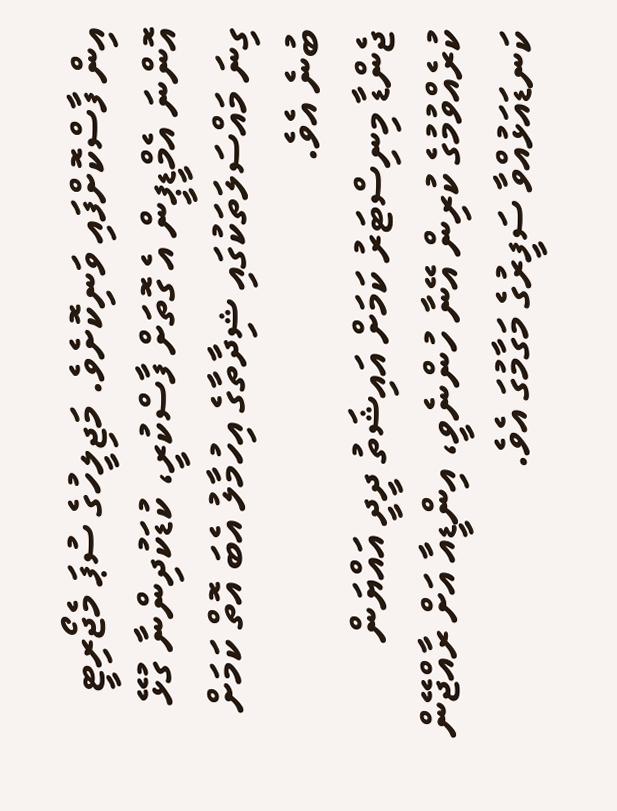އިން ފާސްކޮށްފައި ވަނިކޮށެވެ. މަޖިލީހުގެ ސުޕަ މެޖޯރިޓީ އޮންނަ އެމްޑީޕީން އެ ގޮތަށް ފާސްކުރީ، ކުޑަކުދިންނާ ގުޅޭ ގިނަ މައްސަލަތަކުގައި ޝިދާތާގެ އިހުމާލު އެބަ އޮތް ކަމަށް ބުނެ އެވެ.
ޖެންޑާ މިނިސްޓަރު ކަމަށް އައިޝަތު ދީދީ އައްޔަން ކުރެއްވުމުގެ ކުރިން އޭނާ ހުންނެވީ، އިންޑީއާ އަށް ރާއްޖޭން ކަނޑައަޅުއްވާ ސަފީރުގެ މަގާމުގަ އެވެ.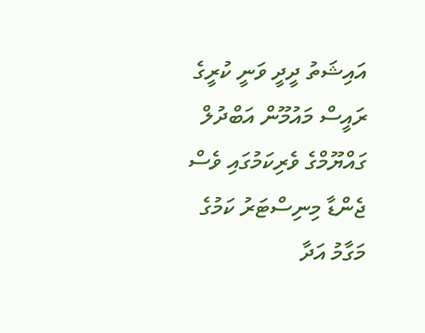އައިޝަތު ދީދީ ވަނީ ކުރީގެ ރައީސް މައުމޫން އަބްދުލް ގައްޔޫމްގެ ވެރިކަމުގައި ވެސް ޖެންޑާ މިނިސްޓަރު ކަމުގެ މަގާމު އަދާ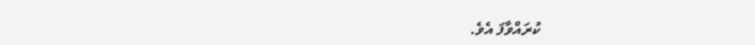ކުރައްވާފަ އެވެ.